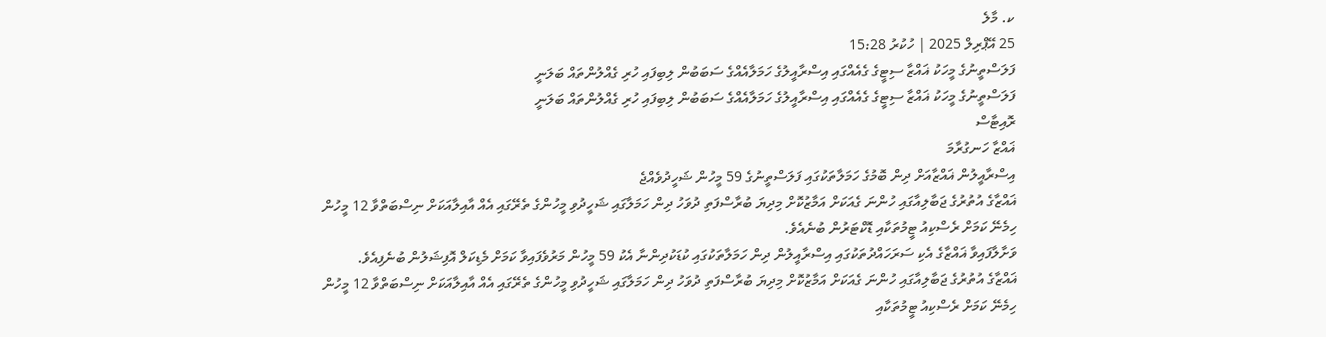ކ. މާލެ
25 އޭޕްރިލް 2025 | ހުކުރު 15:28
ފަލަސްތީނުގެ މީހަކު ޣައްޒާ ސިޓީގެ ގެއެއްގައި އިސްރާއީލުގެ ހަމަލާއެއްގެ ސަބަބުން ލިބިފައި ހުރި ގެއްލުންތައް ބަލަނީ
ފަލަސްތީނުގެ މީހަކު ޣައްޒާ ސިޓީގެ ގެއެއްގައި އިސްރާއީލުގެ ހަމަލާއެއްގެ ސަބަބުން ލިބިފައި ހުރި ގެއްލުންތައް ބަލަނީ
ރޮއިޓާސް
ޣައްޒާ ހަނގުރާމަ
އިސްރާއީލުން ޣައްޒާއަށް ދިން ބޮމުގެ ހަމަލާތަކުގައި ފަލަސްތީނުގެ 59 މީހުން ޝަހީދުވެއްޖެ
ޣައްޒާގެ އުތުރުގެ ޖަބާލިއާގައި ހުންނަ ގެއަކަށް އަމާޒުކޮށް މިދިޔަ ބުރާސްފަތި ދުވަހު ދިން ހަމަލާގައި ޝަހީދުވި މީހުންގެ ތެރޭގައި އެއް އާއިލާއަކަށް ނިސްބަތްވާ 12 މީހުން ހިމެނޭ ކަމަށް ރެސްކިއު ޓީމުތަކާއި ޑޮކްޓަރުން ބުނެއެވެ.
ވަށާލާފައިވާ ޣައްޒާގެ އެކި ސަރަހައްދުތަކުގައި އިސްރާއީލުން ދިން ހަމަލާތަކުގައި ކުޑަކުދިންނާ އެކު 59 މީހުން މަރުވެފައިވާ ކަމަށް މެޑިކަލް އޮފިޝަލުން ބުނެފިއެވެ.
ޣައްޒާގެ އުތުރުގެ ޖަބާލިއާގައި ހުންނަ ގެއަކަށް އަމާޒުކޮށް މިދިޔަ ބުރާސްފަތި ދުވަހު ދިން ހަމަލާގައި ޝަހީދުވި މީހުންގެ ތެރޭގައި އެއް އާއިލާއަކަށް ނިސްބަތްވާ 12 މީހުން ހިމެނޭ ކަމަށް ރެސްކިއު ޓީމުތަކާއި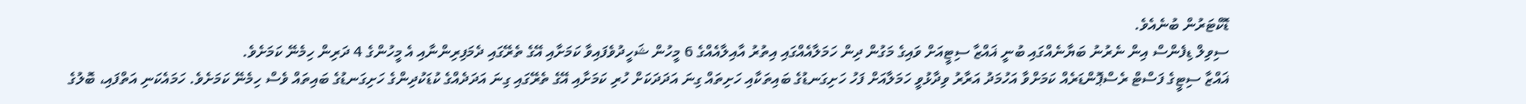ޑޮކްޓަރުން ބުނެއެވެ.
ސިވިލް ޑިފެންސް އިން ނެރުނު ބަޔާނެއްގައި ބުނީ ޣައްޒާ ސިޓީއަށް ވައިގެ މަގުން ދިން ހަމަލާއެއްގައި އިތުރު އާއިލާއެއްގެ 6 މީހުން ޝަހީދުވެފައިވާ ކަމަށާއި އޭގެ ތެރޭގައި ދެމަފިރިންނާއި އެ މީހުންގެ 4 ދަރިން ހިމެނޭ ކަމަށެވެ.
ޣައްޒާ ސިޓީގެ ފަސްޓް ރެސްޕޮންޑަރެއް ކަމަށްވާ އަހުމަދު އަރާރު ވިދާޅުވީ ހަމަލާއަށް ފަހު ހަށިގަނޑުގެ ބައިތަކާއި ހަށިތައް ގިނަ އަދަދަކަށް ހުރި ކަމަށާއި އޭގެ ތެރޭގައި ގިނަ އަދަދެއްގެ ކުޑަކުދިންގެ ހަށިގަނޑުގެ ބައިތައް ވެސް ހިމެނޭ ކަމަށެވެ. ހަމައެކަނި އަތްފައި، ބޮލުގެ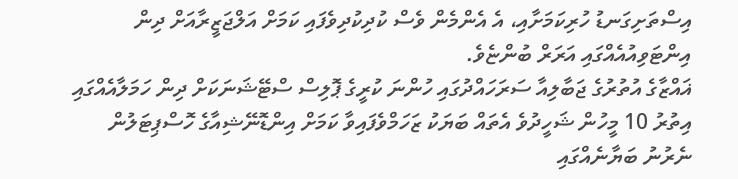އިސްތަށިގަނޑު ހުރިކަމަށާއި، އެ އެންމެން ވެސް ކުދިކުދިވެފައި ކަމަށް އަލްޖަޒީރާއަށް ދިން އިންޓަވިއުއެއްގައި އަރަރް ބުންޏެވެ.
ޣައްޒާގެ އުތުރުގެ ޖަބާލިއާ ސަރަހައްދުގައި ހުންނަ ކުރީގެ ޕޮލިސް ސްޓޭޝަނަކަށް ދިން ހަމަލާއެއްގައި އިތުރު 10 މީހުން ޝަހީދުވެ އެތައް ބަޔަކު ޒަހަމްވެފައިވާ ކަމަށް އިންޑޮނޭޝިއާގެ ހޮސްޕިޓަލުން ނެރުނު ބަޔާނެއްގައި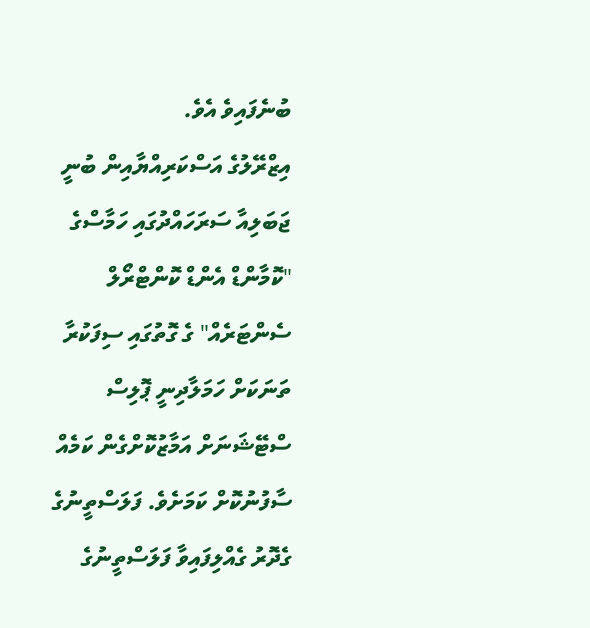ބުނެފައިވެ އެވެ.
އިޒްރޭލުގެ އަސްކަރިއްޔާއިން ބުނީ ޖަބަލިއާ ސަރަހައްދުގައި ހަމާސްގެ "ކޮމާންޑް އެންޑް ކޮންޓްރޯލް ސެންޓަރެއް" ގެ ގޮތުގައި ސިފަކުރާ ތަނަކަށް ހަމަލާދިނީ ޕޮލިސް ސްޓޭޝަނަށް އަމާޒުކޮށްގެން ކަމެއް ސާފުނުކޮށް ކަމަށެވެ. ފަލަސްތީނުގެ ގެދޮރު ގެއްލިފައިވާ ފަލަސްތީނުގެ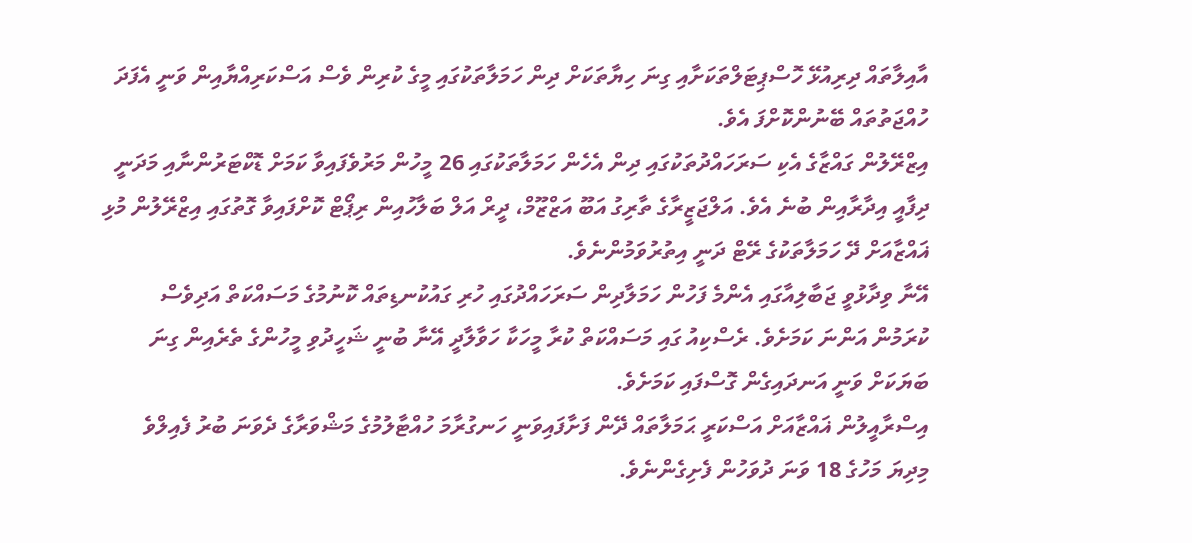އާއިލާތައް ދިރިއުޅޭ ހޮސްޕިޓަލްތަކަށާއި ގިނަ ހިޔާތަކަށް ދިން ހަމަލާތަކުގައި މީގެ ކުރިން ވެސް އަސްކަރިއްޔާއިން ވަނީ އެފަދަ ހުއްޖަތުތައް ބޭނުންކޮށްފަ އެވެ.
އިޒްރޭލުން ގައްޒާގެ އެކި ސަރަހައްދުތަކުގައި ދިން އެހެން ހަމަލާތަކުގައި 26 މީހުން މަރުވެފައިވާ ކަމަށް ޑޮކްޓަރުންނާއި މަދަނީ ދިފާއީ އިދާރާއިން ބުނެ އެވެ. އަލްޖަޒީރާގެ ތާރިގު އަބޫ އަޒްޒޫމް، ދީރް އަލް ބަލާހުއިން ރިޕޯޓް ކޮށްފައިވާ ގޮތުގައި އިޒްރޭލުން މުޅި ޣައްޒާއަށް ދޭ ހަމަލާތަކުގެ ރޭޓް ދަނީ އިތުރުވަމުންނެވެ.
އޭނާ ވިދާޅުވީ ޖަބާލިއާގައި އެންމެ ފަހުން ހަމަލާދިން ސަރަހައްދުގައި ހުރި ގައުކުނޑިތައް ކޮނުމުގެ މަސައްކަތް އަދިވެސް ކުރަމުން އަންނަ ކަމަށެވެ. ރެސްކިއު ގައި މަސައްކަތް ކުރާ މީހަކާ ހަވާލާދީ އޭނާ ބުނީ ޝަހީދުވި މީހުންގެ ތެރެއިން ގިނަ ބަޔަކަށް ވަނީ އަނދައިގެން ގޮސްފައި ކަމަށެވެ.
އިސްރާއީލުން ޣައްޒާއަށް އަސްކަރީ ޙަމަލާތައް ދޭން ފަށާފައިވަނީ ހަނގުރާމަ ހުއްޓާލުމުގެ މަޝްވަރާގެ ދެވަނަ ބުރު ފެއިލްވެ މިދިޔަ މަހުގެ 18 ވަނަ ދުވަހުން ފެށިގެންނެވެ.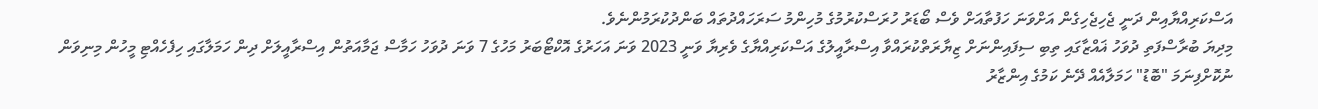އަސްކަރިއްޔާއިން ދަނީ ޖެހިޖެހިގެން އަށްވަނަ ހަފުތާއަށް ވެސް ބޯޑަރު ހުރަސްކުރުމުގެ މުހިންމު ސަރަހައްދުތައް ބަންދުކުރަމުންނެވެ.
މިދިޔަ ބުރާސްފަތި ދުވަހު ޣައްޒާގައި ތިބި ސިފައިންނަށް ޒިޔާރަތްކުރައްވާ އިސްރާއީލުގެ އަސްކަރިއްޔާގެ ވެރިޔާ ވަނީ 2023 ވަނަ އަހަރުގެ އޮކްޓޯބަރު މަހުގެ 7 ވަނަ ދުވަހު ހަމާސް ޖަމާއަތުން އިސްރާއީލަށް ދިން ހަމަލާގައި ހިފެހެއްޓި މީހުން މިނިވަން ނުކޮށްފިނަމަ "ބޮޑު" ހަމަލާއެއް ދޭނެ ކަމުގެ އިންޒާރު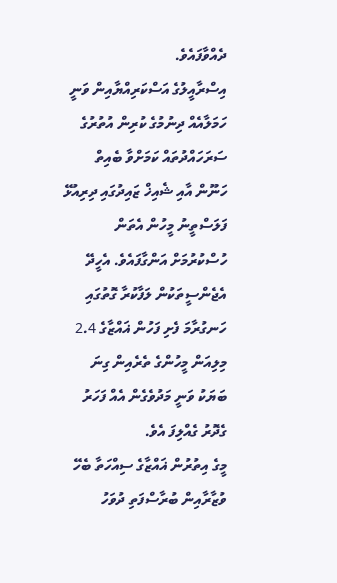ދެއްވާފައެވެ.
އިސްރާއީލުގެ އަސްކަރިއްޔާއިން ވަނީ ހަމަލާއެއް ދިނުމުގެ ކުރިން އުތުރުގެ ސަރަހައްދުތައް ކަމަށްވާ ބެއިތް ހަނޫން އާއި ޝެއިޚް ޒައިދުގައި ދިރިއުޅޭ ފަލަސްތީނު މީހުން އެތަން ހުސްކުރުމަށް އަންގާފައެވެ. އެހީދޭ އެޖެންސީތަކުން ލަފާކުރާ ގޮތުގައި ހަނގުރާމަ ފެށި ފަހުން ޣައްޒާގެ 2.4 މިލިއަން މީހުންގެ ތެރެއިން ގިނަ ބަޔަކު ވަނީ މަދުވެގެން އެއް ފަހަރު ގެދޮރު ގެއްލިފަ އެވެ.
މީގެ އިތުރުން ޣައްޒާގެ ސިއްހަތާ ބެހޭ ވުޒާރާއިން ބުރާސްފަތި ދުވަހު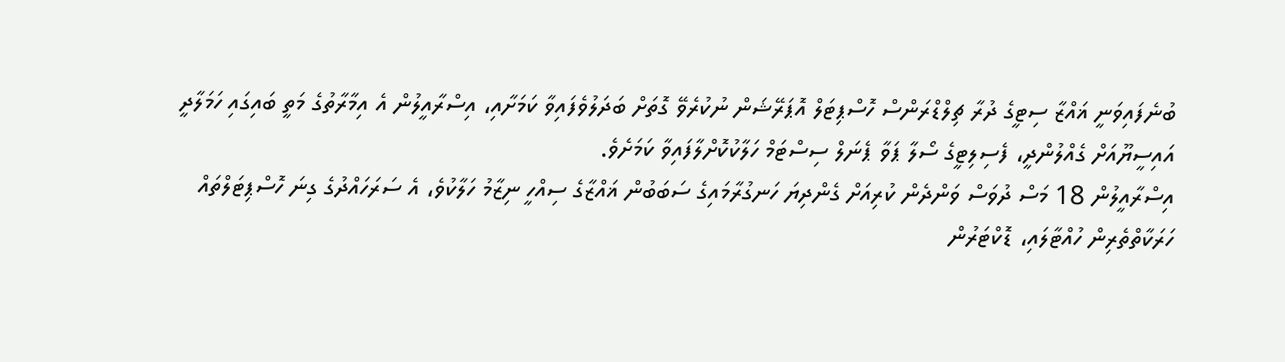ބުނެފައިވަނީ ޣައްޒާ ސިޓީގެ ދުރާ ޗިލްޑްރަންސް ހޮސްޕިޓަލް އޮޕަރޭޝަން ނުކުރެވޭ ގޮތަށް ބަދަލުވެފައިވާ ކަމަށާއި، އިސްރާއީލުން އެ އިމާރާތުގެ މަތީ ބައިގައި ހަމަލާދީ އައިސީޔޫއަށް ގެއްލުންދީ، ފެސިލިޓީގެ ސޯލާ ޕަވާ ޕެނަލް ސިސްޓަމް ހަލާކުކޮށްލާފައިވާ ކަމަށެވެ.
އިސްރާއީލުން 18 މަސް ދުވަސް ވަންދެން ކުރިއަށް ގެންދިޔަ ހަނގުރާމައިގެ ސަބަބުން ޣައްޒާގެ ސިއްހީ ނިޒާމު ހަލާކުވެ، އެ ސަރަހައްދުގެ ގިނަ ހޮސްޕިޓަލްތައް ހަރަކާތްތެރިން ހުއްޓާލައި، ޑޮކްޓަރުން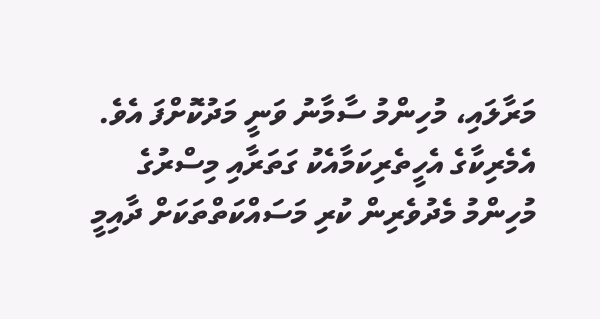މަރާލައި، މުހިންމު ސާމާނު ވަނީ މަދުކޮށްފަ އެވެ.
އެމެރިކާގެ އެހީތެރިކަމާއެކު ގަތަރާއި މިސްރުގެ މުހިންމު މެދުވެރިން ކުރި މަސައްކަތްތަކަށް ދާއިމީ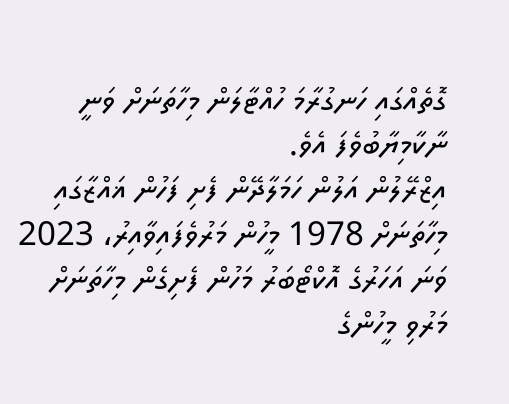ގޮތެއްގައި ހަނގުރާމަ ހުއްޓާލަން މިހާތަނަށް ވަނީ ނާކާމިޔާބުވެފަ އެވެ.
އިޒްރޭލުން އަލުން ހަމަލާދޭން ފެށި ފަހުން ޣައްޒާގައި މިހާތަނަށް 1978 މީހުން މަރުވެފައިވާއިރު، 2023 ވަނަ އަހަރުގެ އޮކްޓޯބަރު މަހުން ފެށިގެން މިހާތަނަށް މަރުވި މީހުންގެ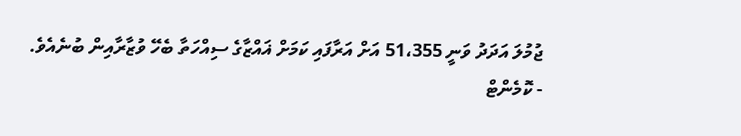ޖުމުލަ އަދަދު ވަނީ 51،355 އަށް އަރާފައި ކަމަށް ޣައްޒާގެ ސިއްހަތާ ބެހޭ ވުޒާރާއިން ބުނެއެވެ.
- ކޮމެންޓް